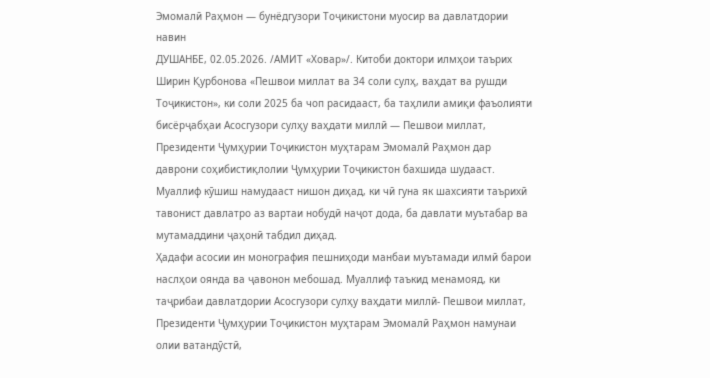Эмомалӣ Раҳмон — бунёдгузори Тоҷикистони муосир ва давлатдории навин
ДУШАНБЕ, 02.05.2026. /АМИТ «Ховар»/. Китоби доктори илмҳои таърих Ширин Қурбонова «Пешвои миллат ва 34 соли сулҳ, ваҳдат ва рушди Тоҷикистон», ки соли 2025 ба чоп расидааст, ба таҳлили амиқи фаъолияти бисёрҷабҳаи Асосгузори сулҳу ваҳдати миллӣ — Пешвои миллат, Президенти Ҷумҳурии Тоҷикистон муҳтарам Эмомалӣ Раҳмон дар даврони соҳибистиқлолии Ҷумҳурии Тоҷикистон бахшида шудааст. Муаллиф кӯшиш намудааст нишон диҳад, ки чӣ гуна як шахсияти таърихӣ тавонист давлатро аз вартаи нобудӣ наҷот дода, ба давлати муътабар ва мутамаддини ҷаҳонӣ табдил диҳад.
Ҳадафи асосии ин монография пешниҳоди манбаи муътамади илмӣ барои наслҳои оянда ва ҷавонон мебошад. Муаллиф таъкид менамояд, ки таҷрибаи давлатдории Асосгузори сулҳу ваҳдати миллӣ- Пешвои миллат, Президенти Ҷумҳурии Тоҷикистон муҳтарам Эмомалӣ Раҳмон намунаи олии ватандӯстӣ,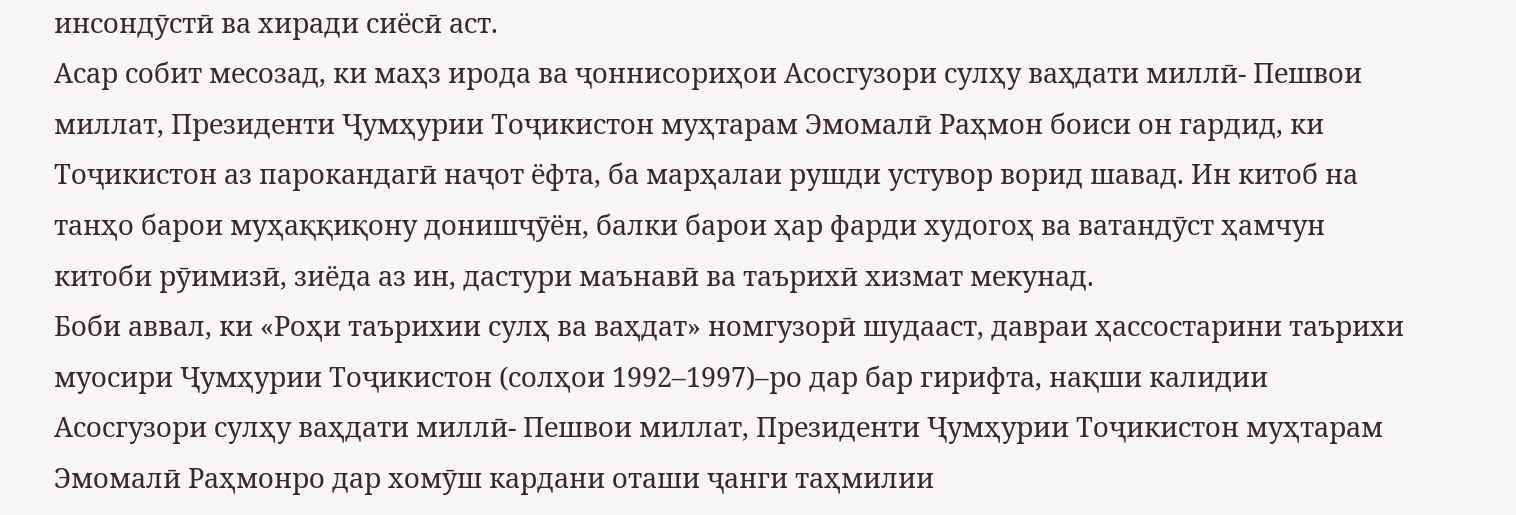инсондӯстӣ ва хиради сиёсӣ аст.
Асар собит месозад, ки маҳз ирода ва ҷоннисориҳои Асосгузори сулҳу ваҳдати миллӣ- Пешвои миллат, Президенти Ҷумҳурии Тоҷикистон муҳтарам Эмомалӣ Раҳмон боиси он гардид, ки Тоҷикистон аз парокандагӣ наҷот ёфта, ба марҳалаи рушди устувор ворид шавад. Ин китоб на танҳо барои муҳаққиқону донишҷӯён, балки барои ҳар фарди худогоҳ ва ватандӯст ҳамчун китоби рӯимизӣ, зиёда аз ин, дастури маънавӣ ва таърихӣ хизмат мекунад.
Боби аввал, ки «Роҳи таърихии сулҳ ва ваҳдат» номгузорӣ шудааст, давраи ҳассостарини таърихи муосири Ҷумҳурии Тоҷикистон (солҳои 1992–1997)–ро дар бар гирифта, нақши калидии Асосгузори сулҳу ваҳдати миллӣ- Пешвои миллат, Президенти Ҷумҳурии Тоҷикистон муҳтарам Эмомалӣ Раҳмонро дар хомӯш кардани оташи ҷанги таҳмилии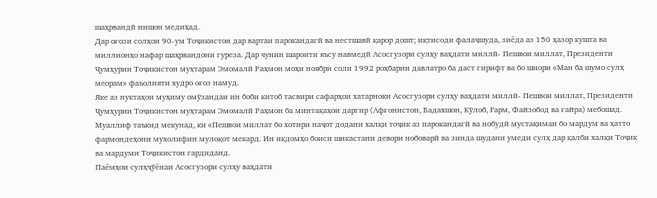шаҳрвандӣ нишон медиҳад.
Дар оғози солҳои 90-ум Тоҷикистон дар вартаи парокандагӣ ва нестшавӣ қарор дошт; иқтисоди фалаҷшуда, зиёда аз 150 ҳазор кушта ва миллионҳо нафар шаҳрвандони гуреза. Дар чунин шароити яъсу навмедӣ Асосгузори сулҳу ваҳдати миллӣ- Пешвои миллат, Президенти Ҷумҳурии Тоҷикистон муҳтарам Эмомалӣ Раҳмон моҳи ноябри соли 1992 роҳбарии давлатро ба даст гирифт ва бо шиори «Ман ба шумо сулҳ меорам» фаъолияти худро оғоз намуд.
Яке аз нуктаҳои муҳиму омӯзандаи ин боби китоб тасвири сафарҳои хатарноки Асосгузори сулҳу ваҳдати миллӣ- Пешвои миллат, Президенти Ҷумҳурии Тоҷикистон муҳтарам Эмомалӣ Раҳмон ба минтақаҳои даргир (Афғонистон, Бадахшон, Кӯлоб, Ғарм, Файзобод ва ғайра) мебошад. Муаллиф таъкид мекунад, ки «Пешвои миллат бо хотири наҷот додани халқи тоҷик аз парокандагӣ ва нобудӣ мустақиман бо мардум ва ҳатто фармондеҳони мухолифин мулоқот мекард. Ин иқдомҳо боиси шикастани девори нобоварӣ ва зинда шудани умеди сулҳ дар қалби халқи Тоҷик ва мардуми Тоҷикистон гардиданд.
Паёмҳои сулҳҷӯёнаи Асосгузори сулҳу ваҳдати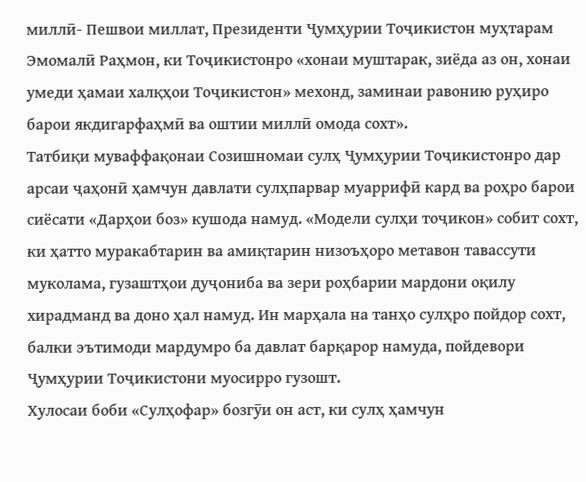миллӣ- Пешвои миллат, Президенти Ҷумҳурии Тоҷикистон муҳтарам Эмомалӣ Раҳмон, ки Тоҷикистонро «хонаи муштарак, зиёда аз он, хонаи умеди ҳамаи халқҳои Тоҷикистон» мехонд, заминаи равонию руҳиро барои якдигарфаҳмӣ ва оштии миллӣ омода сохт».
Татбиқи муваффақонаи Созишномаи сулҳ Ҷумҳурии Тоҷикистонро дар арсаи ҷаҳонӣ ҳамчун давлати сулҳпарвар муаррифӣ кард ва роҳро барои сиёсати «Дарҳои боз» кушода намуд. «Модели сулҳи тоҷикон» собит сохт, ки ҳатто муракабтарин ва амиқтарин низоъҳоро метавон тавассути муколама, гузаштҳои дуҷониба ва зери роҳбарии мардони оқилу хирадманд ва доно ҳал намуд. Ин марҳала на танҳо сулҳро пойдор сохт, балки эътимоди мардумро ба давлат барқарор намуда, пойдевори Ҷумҳурии Тоҷикистони муосирро гузошт.
Хулосаи боби «Сулҳофар» бозгӯи он аст, ки сулҳ ҳамчун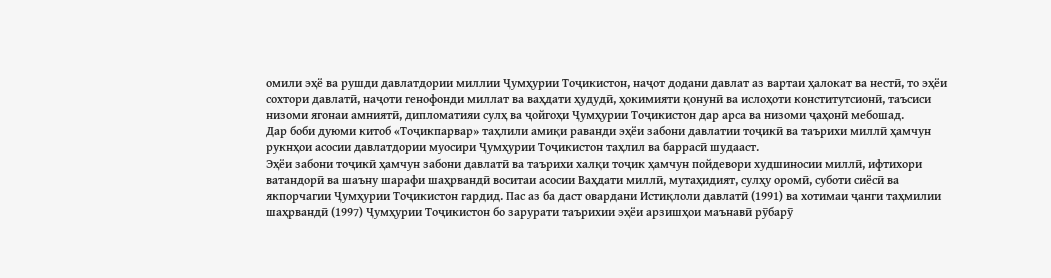омили эҳё ва рушди давлатдории миллии Ҷумҳурии Тоҷикистон, наҷот додани давлат аз вартаи ҳалокат ва нестӣ, то эҳёи сохтори давлатӣ, наҷоти генофонди миллат ва ваҳдати ҳудудӣ, ҳокимияти қонунӣ ва ислоҳоти конститутсионӣ, таъсиси низоми ягонаи амниятӣ, дипломатияи сулҳ ва ҷойгоҳи Ҷумҳурии Тоҷикистон дар арса ва низоми ҷаҳонӣ мебошад.
Дар боби дуюми китоб «Тоҷикпарвар» таҳлили амиқи раванди эҳёи забони давлатии тоҷикӣ ва таърихи миллӣ ҳамчун рукнҳои асосии давлатдории муосири Ҷумҳурии Тоҷикистон таҳлил ва баррасӣ шудааст.
Эҳёи забони тоҷикӣ ҳамчун забони давлатӣ ва таърихи халқи тоҷик ҳамчун пойдевори худшиносии миллӣ, ифтихори ватандорӣ ва шаъну шарафи шаҳрвандӣ воситаи асосии Ваҳдати миллӣ, мутаҳидият, сулҳу оромӣ, суботи сиёсӣ ва якпорчагии Ҷумҳурии Тоҷикистон гардид. Пас аз ба даст овардани Истиқлоли давлатӣ (1991) ва хотимаи ҷанги таҳмилии шаҳрвандӣ (1997) Ҷумҳурии Тоҷикистон бо зарурати таърихии эҳёи арзишҳои маънавӣ рӯбарӯ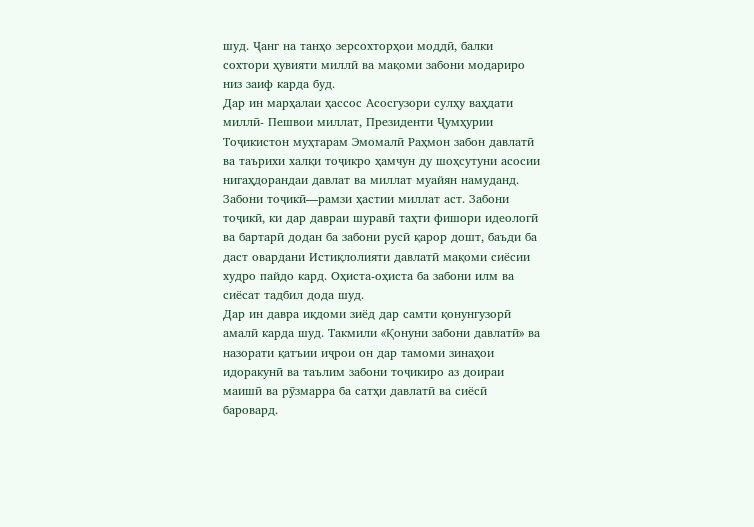шуд. Ҷанг на танҳо зерсохторҳои моддӣ, балки сохтори ҳувияти миллӣ ва мақоми забони модариро низ заиф карда буд.
Дар ин марҳалаи ҳассос Асосгузори сулҳу ваҳдати миллӣ- Пешвои миллат, Президенти Ҷумҳурии Тоҷикистон муҳтарам Эмомалӣ Раҳмон забон давлатӣ ва таърихи халқи тоҷикро ҳамчун ду шоҳсутуни асосии нигаҳдорандаи давлат ва миллат муайян намуданд.
Забони тоҷикӣ—рамзи ҳастии миллат аст. Забони тоҷикӣ, ки дар давраи шуравӣ таҳти фишори идеологӣ ва бартарӣ додан ба забони русӣ қарор дошт, баъди ба даст овардани Истиқлолияти давлатӣ мақоми сиёсии худро пайдо кард. Оҳиста-оҳиста ба забони илм ва сиёсат тадбил дода шуд.
Дар ин давра иқдоми зиёд дар самти қонунгузорӣ амалӣ карда шуд. Такмили «Қонуни забони давлатӣ» ва назорати қатъии иҷрои он дар тамоми зинаҳои идоракунӣ ва таълим забони тоҷикиро аз доираи маишӣ ва рӯзмарра ба сатҳи давлатӣ ва сиёсӣ баровард.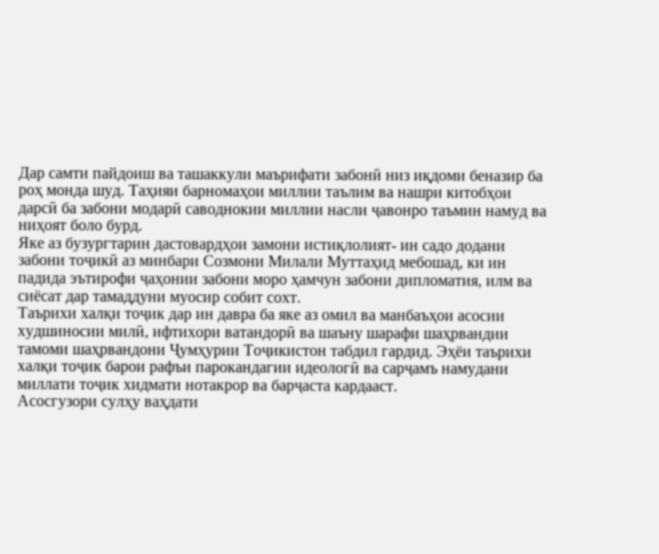Дар самти пайдоиш ва ташаккули маърифати забонӣ низ иқдоми беназир ба роҳ монда шуд. Таҳияи барномаҳои миллии таълим ва нашри китобҳои дарсӣ ба забони модарӣ саводнокии миллии насли ҷавонро таъмин намуд ва ниҳоят боло бурд.
Яке аз бузургтарин дастовардҳои замони истиқлолият- ин садо додани забони тоҷикӣ аз минбари Созмони Милали Муттаҳид мебошад, ки ин падида эътирофи ҷаҳонии забони моро ҳамчун забони дипломатия, илм ва сиёсат дар тамаддуни муосир собит сохт.
Таърихи халқи тоҷик дар ин давра ба яке аз омил ва манбаъҳои асосии худшиносии милӣ, ифтихори ватандорӣ ва шаъну шарафи шаҳрвандии тамоми шаҳрвандони Ҷумҳурии Тоҷикистон табдил гардид. Эҳёи таърихи халқи тоҷик барои рафъи парокандагии идеологӣ ва сарҷамъ намудани миллати тоҷик хидмати нотакрор ва барҷаста кардааст.
Асосгузори сулҳу ваҳдати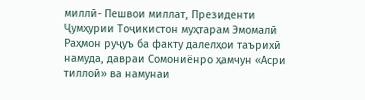миллӣ- Пешвои миллат, Президенти Ҷумҳурии Тоҷикистон муҳтарам Эмомалӣ Раҳмон руҷуъ ба факту далелҳои таърихӣ намуда, давраи Сомониёнро ҳамчун «Асри тиллоӣ» ва намунаи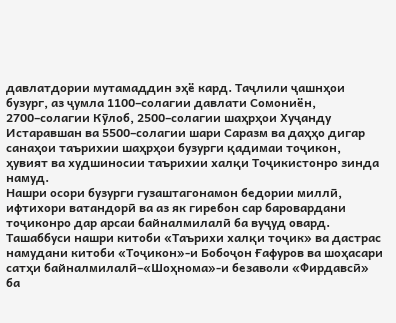давлатдории мутамаддин эҳё кард. Таҷлили ҷашнҳои бузург, аз ҷумла 1100–солагии давлати Сомониён, 2700–солагии Кӯлоб, 2500–солагии шаҳрҳои Хуҷанду Истаравшан ва 5500–солагии шари Саразм ва даҳҳо дигар санаҳои таърихии шаҳрҳои бузурги қадимаи тоҷикон, ҳувият ва худшиносии таърихии халқи Тоҷикистонро зинда намуд.
Нашри осори бузурги гузаштагонамон бедории миллӣ, ифтихори ватандорӣ ва аз як гиребон сар баровардани тоҷиконро дар арсаи байналмилалӣ ба вуҷуд овард. Ташаббуси нашри китоби «Таърихи халқи тоҷик» ва дастрас намудани китоби «Тоҷикон»-и Бобоҷон Ғафуров ва шоҳасари сатҳи байналмилалӣ–«Шоҳнома»-и безаволи «Фирдавсӣ» ба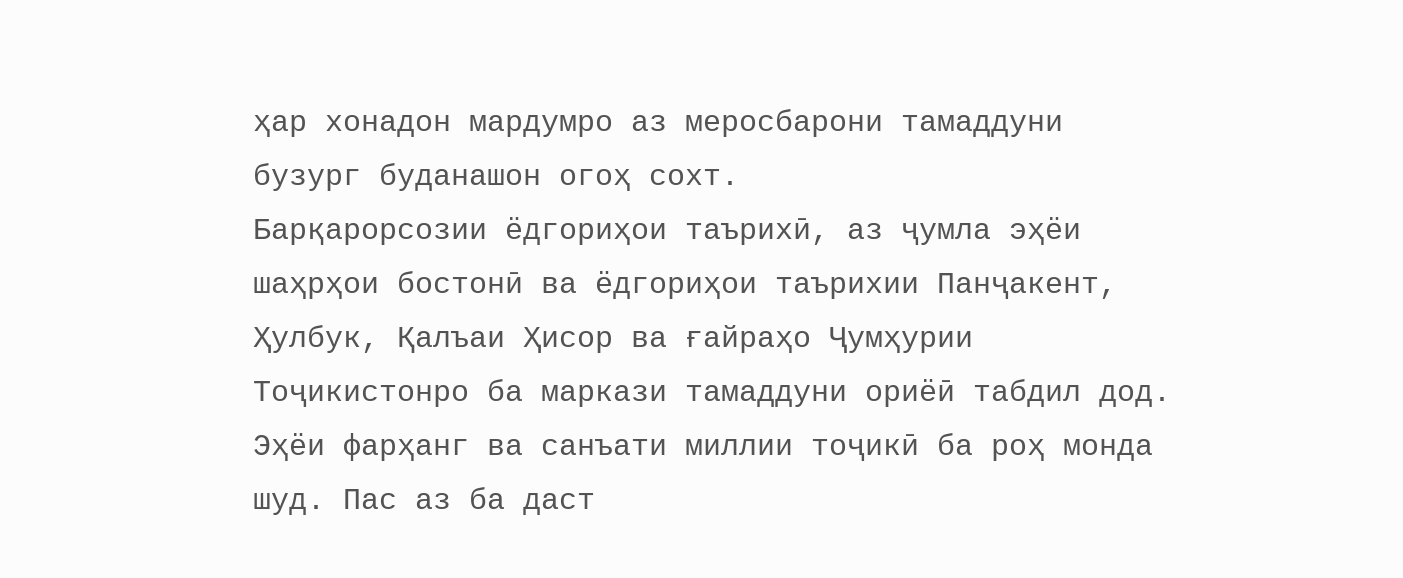ҳар хонадон мардумро аз меросбарони тамаддуни бузург буданашон огоҳ сохт.
Барқарорсозии ёдгориҳои таърихӣ, аз ҷумла эҳёи шаҳрҳои бостонӣ ва ёдгориҳои таърихии Панҷакент, Ҳулбук, Қалъаи Ҳисор ва ғайраҳо Ҷумҳурии Тоҷикистонро ба маркази тамаддуни ориёӣ табдил дод.
Эҳёи фарҳанг ва санъати миллии тоҷикӣ ба роҳ монда шуд. Пас аз ба даст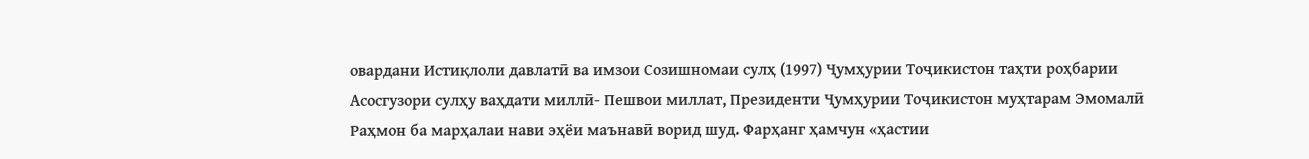овардани Истиқлоли давлатӣ ва имзои Созишномаи сулҳ (1997) Ҷумҳурии Тоҷикистон таҳти роҳбарии Асосгузори сулҳу ваҳдати миллӣ- Пешвои миллат, Президенти Ҷумҳурии Тоҷикистон муҳтарам Эмомалӣ Раҳмон ба марҳалаи нави эҳёи маънавӣ ворид шуд. Фарҳанг ҳамчун «ҳастии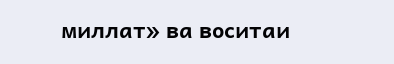миллат» ва воситаи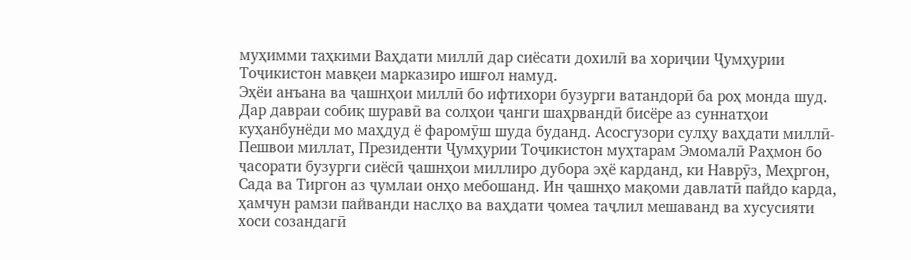муҳимми таҳкими Ваҳдати миллӣ дар сиёсати дохилӣ ва хориҷии Ҷумҳурии Тоҷикистон мавқеи марказиро ишғол намуд.
Эҳёи анъана ва ҷашнҳои миллӣ бо ифтихори бузурги ватандорӣ ба роҳ монда шуд. Дар давраи собиқ шуравӣ ва солҳои ҷанги шаҳрвандӣ бисёре аз суннатҳои куҳанбунёди мо маҳдуд ё фаромӯш шуда буданд. Асосгузори сулҳу ваҳдати миллӣ- Пешвои миллат, Президенти Ҷумҳурии Тоҷикистон муҳтарам Эмомалӣ Раҳмон бо ҷасорати бузурги сиёсӣ ҷашнҳои миллиро дубора эҳё карданд, ки Наврӯз, Меҳргон, Сада ва Тиргон аз ҷумлаи онҳо мебошанд. Ин ҷашнҳо мақоми давлатӣ пайдо карда, ҳамчун рамзи пайванди наслҳо ва ваҳдати ҷомеа таҷлил мешаванд ва хусусияти хоси созандагӣ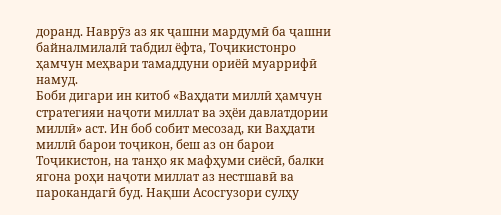доранд. Наврӯз аз як ҷашни мардумӣ ба ҷашни байналмилалӣ табдил ёфта, Тоҷикистонро ҳамчун меҳвари тамаддуни ориёӣ муаррифӣ намуд.
Боби дигари ин китоб «Ваҳдати миллӣ ҳамчун стратегияи наҷоти миллат ва эҳёи давлатдории миллӣ» аст. Ин боб собит месозад, ки Ваҳдати миллӣ барои тоҷикон, беш аз он барои Тоҷикистон, на танҳо як мафҳуми сиёсӣ, балки ягона роҳи наҷоти миллат аз нестшавӣ ва парокандагӣ буд. Нақши Асосгузори сулҳу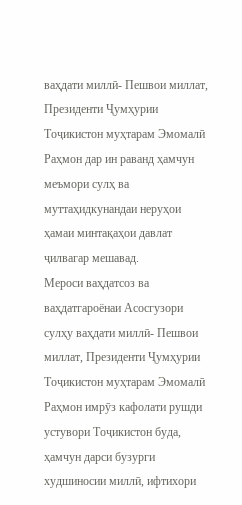ваҳдати миллӣ- Пешвои миллат, Президенти Ҷумҳурии Тоҷикистон муҳтарам Эмомалӣ Раҳмон дар ин раванд ҳамчун меъмори сулҳ ва муттаҳидкунандаи неруҳои ҳамаи минтақаҳои давлат ҷилвагар мешавад.
Мероси ваҳдатсоз ва ваҳдатгароёнаи Асосгузори сулҳу ваҳдати миллӣ- Пешвои миллат, Президенти Ҷумҳурии Тоҷикистон муҳтарам Эмомалӣ Раҳмон имрӯз кафолати рушди устувори Тоҷикистон буда, ҳамчун дарси бузурги худшиносии миллӣ, ифтихори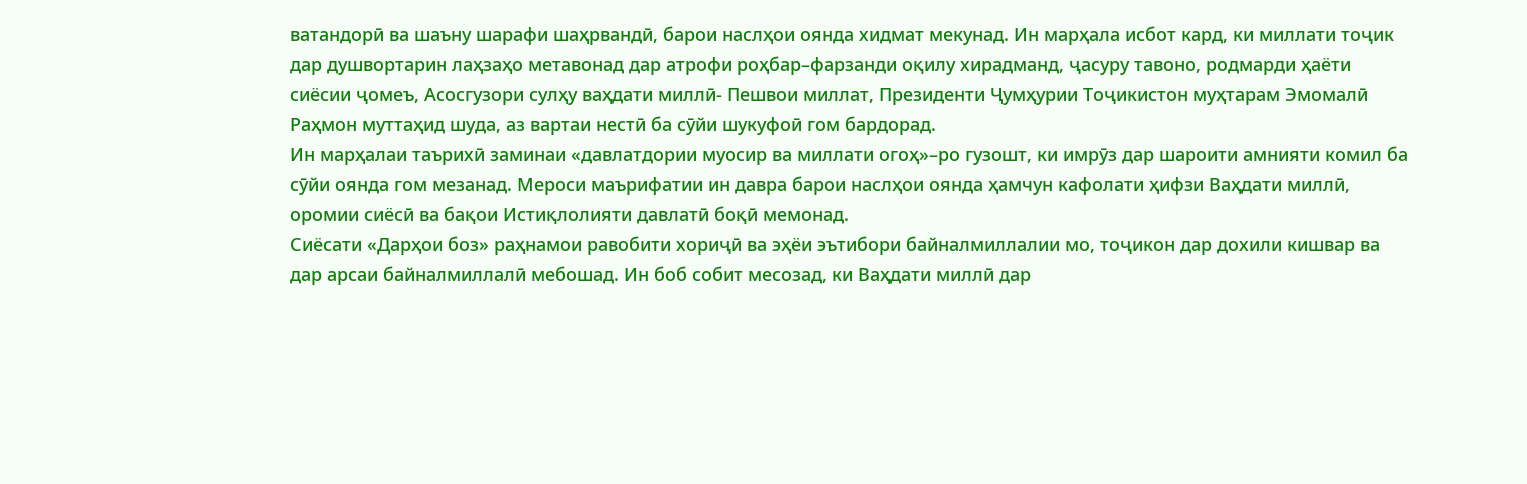ватандорӣ ва шаъну шарафи шаҳрвандӣ, барои наслҳои оянда хидмат мекунад. Ин марҳала исбот кард, ки миллати тоҷик дар душвортарин лаҳзаҳо метавонад дар атрофи роҳбар–фарзанди оқилу хирадманд, ҷасуру тавоно, родмарди ҳаёти сиёсии ҷомеъ, Асосгузори сулҳу ваҳдати миллӣ- Пешвои миллат, Президенти Ҷумҳурии Тоҷикистон муҳтарам Эмомалӣ Раҳмон муттаҳид шуда, аз вартаи нестӣ ба сӯйи шукуфоӣ гом бардорад.
Ин марҳалаи таърихӣ заминаи «давлатдории муосир ва миллати огоҳ»–ро гузошт, ки имрӯз дар шароити амнияти комил ба сӯйи оянда гом мезанад. Мероси маърифатии ин давра барои наслҳои оянда ҳамчун кафолати ҳифзи Ваҳдати миллӣ, оромии сиёсӣ ва бақои Истиқлолияти давлатӣ боқӣ мемонад.
Сиёсати «Дарҳои боз» раҳнамои равобити хориҷӣ ва эҳёи эътибори байналмиллалии мо, тоҷикон дар дохили кишвар ва дар арсаи байналмиллалӣ мебошад. Ин боб собит месозад, ки Ваҳдати миллӣ дар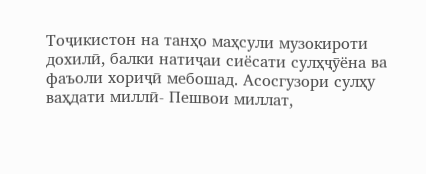Тоҷикистон на танҳо маҳсули музокироти дохилӣ, балки натиҷаи сиёсати сулҳҷӯёна ва фаъоли хориҷӣ мебошад. Асосгузори сулҳу ваҳдати миллӣ- Пешвои миллат,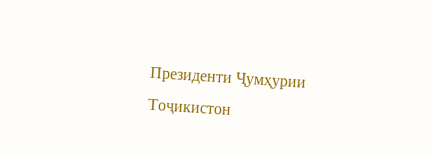Президенти Ҷумҳурии Тоҷикистон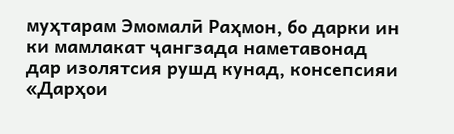муҳтарам Эмомалӣ Раҳмон, бо дарки ин ки мамлакат ҷангзада наметавонад дар изолятсия рушд кунад, консепсияи «Дарҳои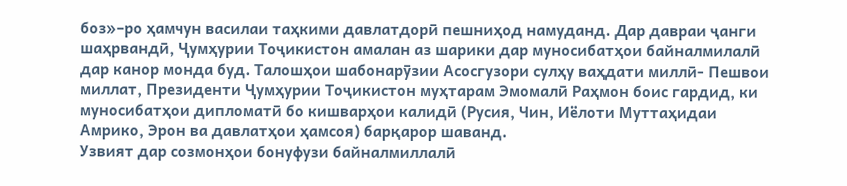боз»–ро ҳамчун василаи таҳкими давлатдорӣ пешниҳод намуданд. Дар давраи ҷанги шаҳрвандӣ, Ҷумҳурии Тоҷикистон амалан аз шарики дар муносибатҳои байналмилалӣ дар канор монда буд. Талошҳои шабонарӯзии Асосгузори сулҳу ваҳдати миллӣ- Пешвои миллат, Президенти Ҷумҳурии Тоҷикистон муҳтарам Эмомалӣ Раҳмон боис гардид, ки муносибатҳои дипломатӣ бо кишварҳои калидӣ (Русия, Чин, Иёлоти Муттаҳидаи Амрико, Эрон ва давлатҳои ҳамсоя) барқарор шаванд.
Узвият дар созмонҳои бонуфузи байналмиллалӣ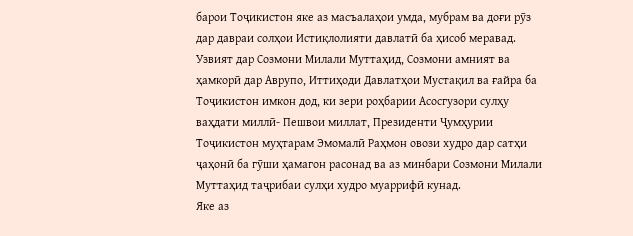барои Тоҷикистон яке аз масъалаҳои умда, мубрам ва доғи рӯз дар давраи солҳои Истиқлолияти давлатӣ ба ҳисоб меравад. Узвият дар Созмони Милали Муттаҳид, Созмони амният ва ҳамкорӣ дар Аврупо, Иттиҳоди Давлатҳои Мустақил ва ғайра ба Тоҷикистон имкон дод, ки зери роҳбарии Асосгузори сулҳу ваҳдати миллӣ- Пешвои миллат, Президенти Ҷумҳурии Тоҷикистон муҳтарам Эмомалӣ Раҳмон овози худро дар сатҳи ҷаҳонӣ ба гӯши ҳамагон расонад ва аз минбари Созмони Милали Муттаҳид таҷрибаи сулҳи худро муаррифӣ кунад.
Яке аз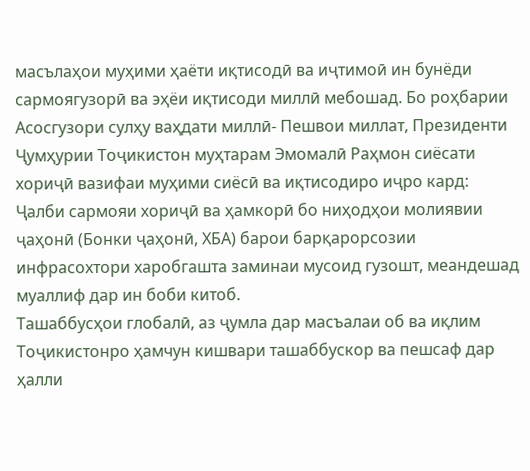масълаҳои муҳими ҳаёти иқтисодӣ ва иҷтимоӣ ин бунёди сармоягузорӣ ва эҳёи иқтисоди миллӣ мебошад. Бо роҳбарии Асосгузори сулҳу ваҳдати миллӣ- Пешвои миллат, Президенти Ҷумҳурии Тоҷикистон муҳтарам Эмомалӣ Раҳмон сиёсати хориҷӣ вазифаи муҳими сиёсӣ ва иқтисодиро иҷро кард:
Ҷалби сармояи хориҷӣ ва ҳамкорӣ бо ниҳодҳои молиявии ҷаҳонӣ (Бонки ҷаҳонӣ, ХБА) барои барқарорсозии инфрасохтори харобгашта заминаи мусоид гузошт, меандешад муаллиф дар ин боби китоб.
Ташаббусҳои глобалӣ, аз ҷумла дар масъалаи об ва иқлим Тоҷикистонро ҳамчун кишвари ташаббускор ва пешсаф дар ҳалли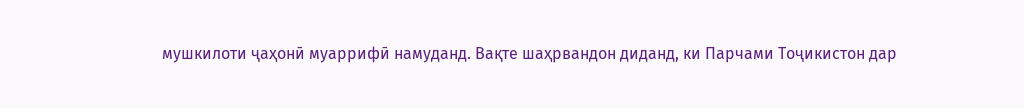мушкилоти ҷаҳонӣ муаррифӣ намуданд. Вақте шаҳрвандон диданд, ки Парчами Тоҷикистон дар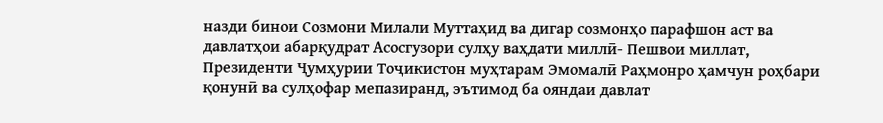назди бинои Созмони Милали Муттаҳид ва дигар созмонҳо парафшон аст ва давлатҳои абарқудрат Асосгузори сулҳу ваҳдати миллӣ- Пешвои миллат, Президенти Ҷумҳурии Тоҷикистон муҳтарам Эмомалӣ Раҳмонро ҳамчун роҳбари қонунӣ ва сулҳофар мепазиранд, эътимод ба ояндаи давлат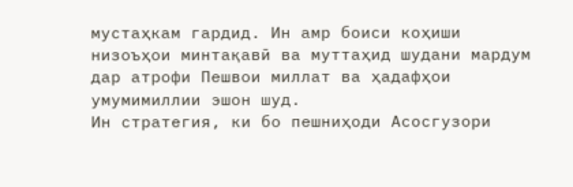мустаҳкам гардид. Ин амр боиси коҳиши низоъҳои минтақавӣ ва муттаҳид шудани мардум дар атрофи Пешвои миллат ва ҳадафҳои умумимиллии эшон шуд.
Ин стратегия, ки бо пешниҳоди Асосгузори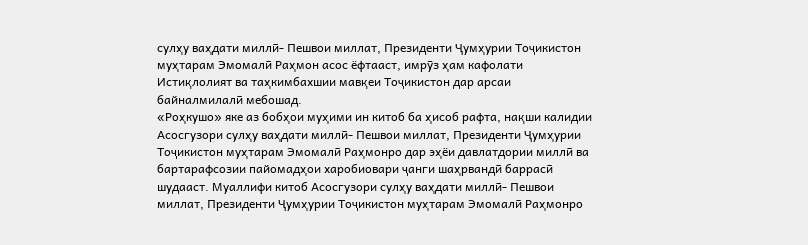сулҳу ваҳдати миллӣ- Пешвои миллат, Президенти Ҷумҳурии Тоҷикистон муҳтарам Эмомалӣ Раҳмон асос ёфтааст, имрӯз ҳам кафолати Истиқлолият ва таҳкимбахшии мавқеи Тоҷикистон дар арсаи байналмилалӣ мебошад.
«Роҳкушо» яке аз бобҳои муҳими ин китоб ба ҳисоб рафта, нақши калидии Асосгузори сулҳу ваҳдати миллӣ- Пешвои миллат, Президенти Ҷумҳурии Тоҷикистон муҳтарам Эмомалӣ Раҳмонро дар эҳёи давлатдории миллӣ ва бартарафсозии пайомадҳои харобиовари ҷанги шаҳрвандӣ баррасӣ шудааст. Муаллифи китоб Асосгузори сулҳу ваҳдати миллӣ- Пешвои миллат, Президенти Ҷумҳурии Тоҷикистон муҳтарам Эмомалӣ Раҳмонро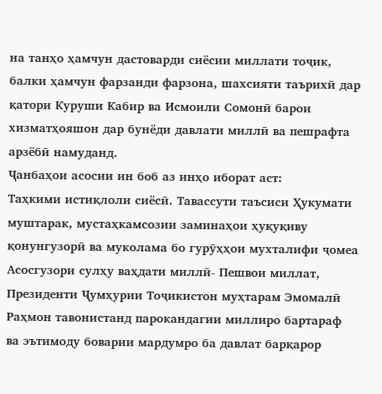на танҳо ҳамчун дастоварди сиёсии миллати тоҷик, балки ҳамчун фарзанди фарзона, шахсияти таърихӣ дар қатори Куруши Кабир ва Исмоили Сомонӣ барои хизматҳояшон дар бунёди давлати миллӣ ва пешрафта арзёбӣ намуданд.
Ҷанбаҳои асосии ин боб аз инҳо иборат аст:
Таҳкими истиқлоли сиёсӣ. Тавассути таъсиси Ҳукумати муштарак, мустаҳкамсозии заминаҳои ҳуқуқиву қонунгузорӣ ва муколама бо гурӯҳҳои мухталифи ҷомеа Асосгузори сулҳу ваҳдати миллӣ- Пешвои миллат, Президенти Ҷумҳурии Тоҷикистон муҳтарам Эмомалӣ Раҳмон тавонистанд парокандагии миллиро бартараф ва эътимоду боварии мардумро ба давлат барқарор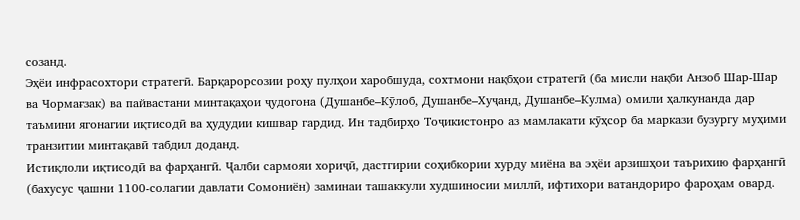созанд.
Эҳёи инфрасохтори стратегӣ. Барқарорсозии роҳу пулҳои харобшуда, сохтмони нақбҳои стратегӣ (ба мисли нақби Анзоб Шар-Шар ва Чормағзак) ва пайвастани минтақаҳои ҷудогона (Душанбе–Кӯлоб, Душанбе–Хуҷанд, Душанбе–Кулма) омили ҳалкунанда дар таъмини ягонагии иқтисодӣ ва ҳудудии кишвар гардид. Ин тадбирҳо Тоҷикистонро аз мамлакати кӯҳсор ба маркази бузургу муҳими транзитии минтақавӣ табдил доданд.
Истиқлоли иқтисодӣ ва фарҳангӣ. Ҷалби сармояи хориҷӣ, дастгирии соҳибкории хурду миёна ва эҳёи арзишҳои таърихию фарҳангӣ (бахусус ҷашни 1100-солагии давлати Сомониён) заминаи ташаккули худшиносии миллӣ, ифтихори ватандориро фароҳам овард.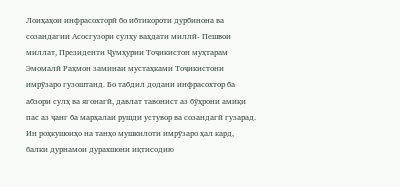Лоиҳаҳои инфрасохторӣ бо ибтикороти дурбинона ва созандагии Асосгузори сулҳу ваҳдати миллӣ- Пешвои миллат, Президенти Ҷумҳурии Тоҷикистон муҳтарам Эмомалӣ Раҳмон заминаи мустаҳками Тоҷикистони имрӯзаро гузоштанд. Бо табдил додани инфрасохтор ба абзори сулҳ ва ягонагӣ, давлат тавонист аз бӯҳрони амиқи пас аз ҷанг ба марҳалаи рушди устувор ва созандагӣ гузарад. Ин роҳкушоиҳо на танҳо мушкилоти имрӯзаро ҳал кард, балки дурнамои дурахшони иқтисодию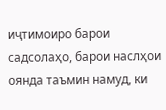иҷтимоиро барои садсолаҳо, барои наслҳои оянда таъмин намуд, ки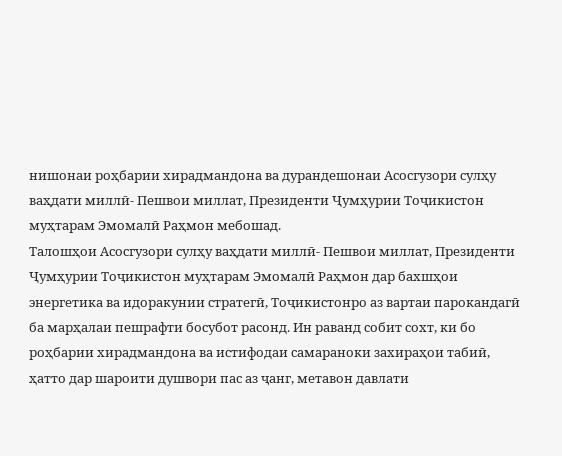нишонаи роҳбарии хирадмандона ва дурандешонаи Асосгузори сулҳу ваҳдати миллӣ- Пешвои миллат, Президенти Ҷумҳурии Тоҷикистон муҳтарам Эмомалӣ Раҳмон мебошад.
Талошҳои Асосгузори сулҳу ваҳдати миллӣ- Пешвои миллат, Президенти Ҷумҳурии Тоҷикистон муҳтарам Эмомалӣ Раҳмон дар бахшҳои энергетика ва идоракунии стратегӣ, Тоҷикистонро аз вартаи парокандагӣ ба марҳалаи пешрафти босубот расонд. Ин раванд собит сохт, ки бо роҳбарии хирадмандона ва истифодаи самараноки захираҳои табиӣ, ҳатто дар шароити душвори пас аз ҷанг, метавон давлати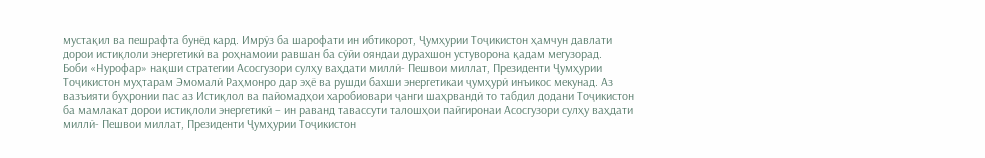мустақил ва пешрафта бунёд кард. Имрӯз ба шарофати ин ибтикорот, Ҷумҳурии Тоҷикистон ҳамчун давлати дорои истиқлоли энергетикӣ ва роҳнамоии равшан ба сӯйи ояндаи дурахшон устуворона қадам мегузорад.
Боби «Нурофар» нақши стратегии Асосгузори сулҳу ваҳдати миллӣ- Пешвои миллат, Президенти Ҷумҳурии Тоҷикистон муҳтарам Эмомалӣ Раҳмонро дар эҳё ва рушди бахши энергетикаи ҷумҳурӣ инъикос мекунад. Аз вазъияти буҳронии пас аз Истиқлол ва пайомадҳои харобиовари ҷанги шаҳрвандӣ то табдил додани Тоҷикистон ба мамлакат дорои истиқлоли энергетикӣ – ин раванд тавассути талошҳои пайгиронаи Асосгузори сулҳу ваҳдати миллӣ- Пешвои миллат, Президенти Ҷумҳурии Тоҷикистон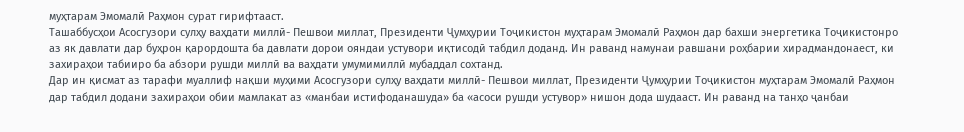муҳтарам Эмомалӣ Раҳмон сурат гирифтааст.
Ташаббусҳои Асосгузори сулҳу ваҳдати миллӣ- Пешвои миллат, Президенти Ҷумҳурии Тоҷикистон муҳтарам Эмомалӣ Раҳмон дар бахши энергетика Тоҷикистонро аз як давлати дар буҳрон қарордошта ба давлати дорои ояндаи устувори иқтисодӣ табдил доданд. Ин раванд намунаи равшани роҳбарии хирадмандонаест, ки захираҳои табииро ба абзори рушди миллӣ ва ваҳдати умумимиллӣ мубаддал сохтанд.
Дар ин қисмат аз тарафи муаллиф нақши муҳими Асосгузори сулҳу ваҳдати миллӣ- Пешвои миллат, Президенти Ҷумҳурии Тоҷикистон муҳтарам Эмомалӣ Раҳмон дар табдил додани захираҳои обии мамлакат аз «манбаи истифоданашуда» ба «асоси рушди устувор» нишон дода шудааст. Ин раванд на танҳо ҷанбаи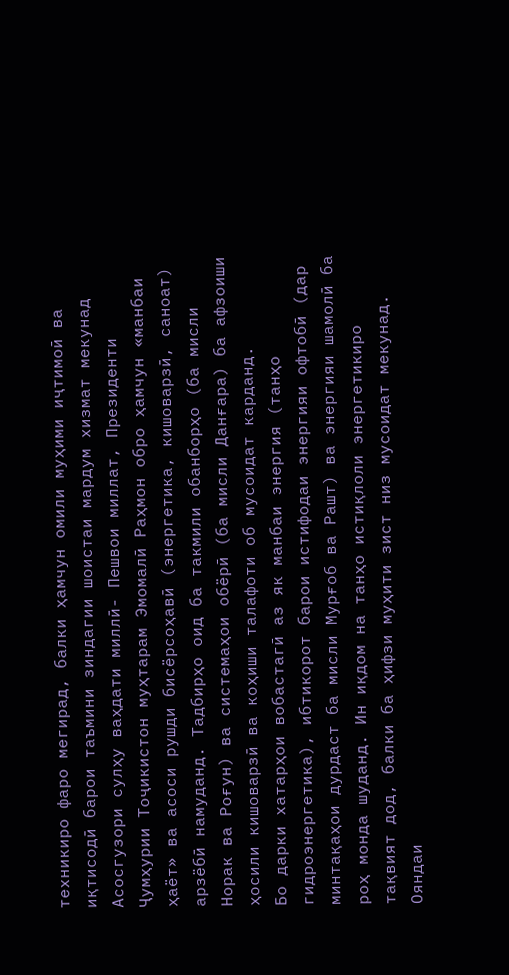техникиро фаро мегирад, балки ҳамчун омили муҳими иҷтимоӣ ва иқтисодӣ барои таъмини зиндагии шоистаи мардум хизмат мекунад
Асосгузори сулҳу ваҳдати миллӣ- Пешвои миллат, Президенти Ҷумҳурии Тоҷикистон муҳтарам Эмомалӣ Раҳмон обро ҳамчун «манбаи ҳаёт» ва асоси рушди бисёрсоҳавӣ (энергетика, кишоварзӣ, саноат) арзёбӣ намуданд. Тадбирҳо оид ба такмили обанборҳо (ба мисли Норак ва Роғун) ва системаҳои обёрӣ (ба мисли Данғара) ба афзоиши ҳосили кишоварзӣ ва коҳиши талафоти об мусоидат карданд.
Бо дарки хатарҳои вобастагӣ аз як манбаи энергия (танҳо гидроэнергетика), ибтикорот барои истифодаи энергияи офтобӣ (дар минтақаҳои дурдаст ба мисли Мурғоб ва Рашт) ва энергияи шамолӣ ба роҳ монда шуданд. Ин иқдом на танҳо истиқлоли энергетикиро тақвият дод, балки ба ҳифзи муҳити зист низ мусоидат мекунад.
Ояндаи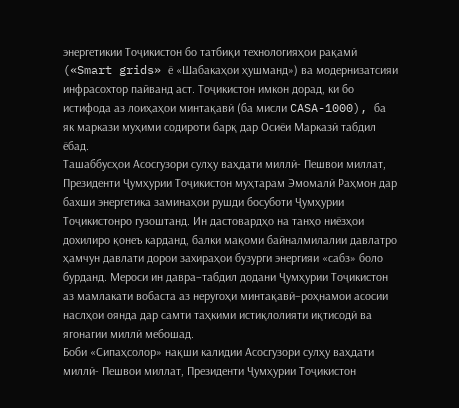энергетикии Тоҷикистон бо татбиқи технологияҳои рақамӣ («Smart grids» ё «Шабакаҳои ҳушманд») ва модернизатсияи инфрасохтор пайванд аст. Тоҷикистон имкон дорад, ки бо истифода аз лоиҳаҳои минтақавӣ (ба мисли CASA-1000), ба як маркази муҳими содироти барқ дар Осиёи Марказӣ табдил ёбад.
Ташаббусҳои Асосгузори сулҳу ваҳдати миллӣ- Пешвои миллат, Президенти Ҷумҳурии Тоҷикистон муҳтарам Эмомалӣ Раҳмон дар бахши энергетика заминаҳои рушди босуботи Ҷумҳурии Тоҷикистонро гузоштанд. Ин дастовардҳо на танҳо ниёзҳои дохилиро қонеъ карданд, балки мақоми байналмилалии давлатро ҳамчун давлати дорои захираҳои бузурги энергияи «сабз» боло бурданд. Мероси ин давра–табдил додани Ҷумҳурии Тоҷикистон аз мамлакати вобаста аз неругоҳи минтақавӣ–роҳнамои асосии наслҳои оянда дар самти таҳкими истиқлолияти иқтисодӣ ва ягонагии миллӣ мебошад.
Боби «Сипаҳсолор» нақши калидии Асосгузори сулҳу ваҳдати миллӣ- Пешвои миллат, Президенти Ҷумҳурии Тоҷикистон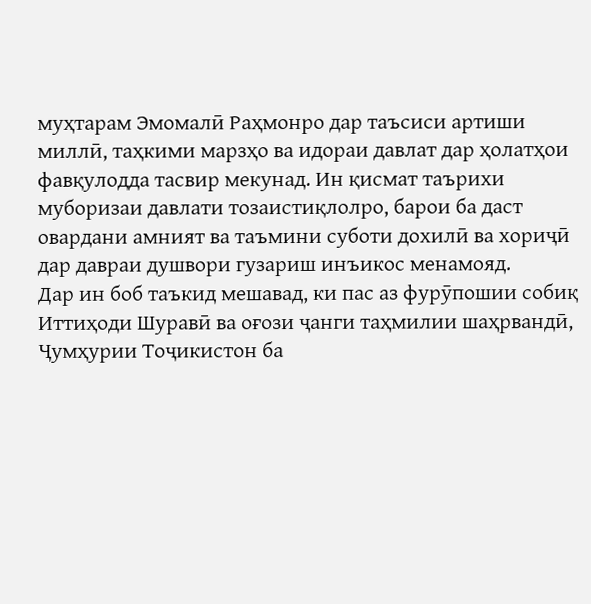муҳтарам Эмомалӣ Раҳмонро дар таъсиси артиши миллӣ, таҳкими марзҳо ва идораи давлат дар ҳолатҳои фавқулодда тасвир мекунад. Ин қисмат таърихи муборизаи давлати тозаистиқлолро, барои ба даст овардани амният ва таъмини суботи дохилӣ ва хориҷӣ дар давраи душвори гузариш инъикос менамояд.
Дар ин боб таъкид мешавад, ки пас аз фурӯпошии собиқ Иттиҳоди Шуравӣ ва оғози ҷанги таҳмилии шаҳрвандӣ, Ҷумҳурии Тоҷикистон ба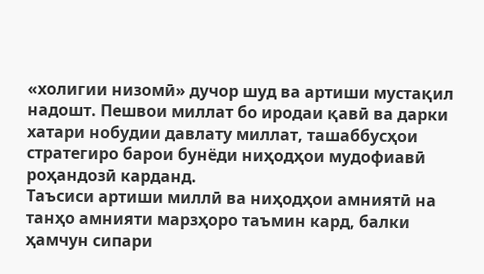«холигии низомӣ» дучор шуд ва артиши мустақил надошт. Пешвои миллат бо иродаи қавӣ ва дарки хатари нобудии давлату миллат, ташаббусҳои стратегиро барои бунёди ниҳодҳои мудофиавӣ роҳандозӣ карданд.
Таъсиси артиши миллӣ ва ниҳодҳои амниятӣ на танҳо амнияти марзҳоро таъмин кард, балки ҳамчун сипари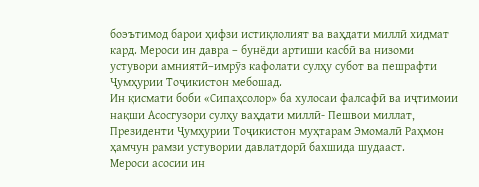боэътимод барои ҳифзи истиқлолият ва ваҳдати миллӣ хидмат кард. Мероси ин давра – бунёди артиши касбӣ ва низоми устувори амниятӣ–имрӯз кафолати сулҳу субот ва пешрафти Ҷумҳурии Тоҷикистон мебошад.
Ин қисмати боби «Сипаҳсолор» ба хулосаи фалсафӣ ва иҷтимоии нақши Асосгузори сулҳу ваҳдати миллӣ- Пешвои миллат, Президенти Ҷумҳурии Тоҷикистон муҳтарам Эмомалӣ Раҳмон ҳамчун рамзи устувории давлатдорӣ бахшида шудааст.
Мероси асосии ин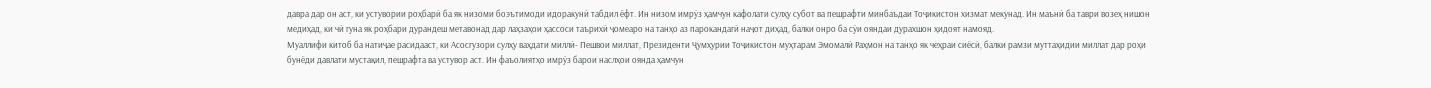давра дар он аст, ки устувории роҳбарӣ ба як низоми боэътимоди идоракунӣ табдил ёфт. Ин низом имрӯз ҳамчун кафолати сулҳу субот ва пешрафти минбаъдаи Тоҷикистон хизмат мекунад. Ин маънӣ ба таври возеҳ нишон медиҳад, ки чӣ гуна як роҳбари дурандеш метавонад дар лаҳзаҳои ҳассоси таърихӣ ҷомеаро на танҳо аз парокандагӣ наҷот диҳад, балки онро ба сӯи ояндаи дурахшон ҳидоят намояд.
Муаллифи китоб ба натиҷае расидааст, ки Асосгузори сулҳу ваҳдати миллӣ- Пешвои миллат, Президенти Ҷумҳурии Тоҷикистон муҳтарам Эмомалӣ Раҳмон на танҳо як чеҳраи сиёсӣ, балки рамзи муттаҳидии миллат дар роҳи бунёди давлати мустақил, пешрафта ва устувор аст. Ин фаъолиятҳо имрӯз барои наслҳои оянда ҳамчун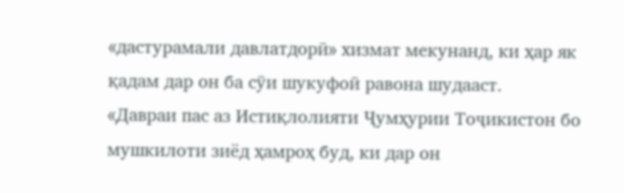«дастурамали давлатдорӣ» хизмат мекунанд, ки ҳар як қадам дар он ба сӯи шукуфоӣ равона шудааст.
«Давраи пас аз Истиқлолияти Ҷумҳурии Тоҷикистон бо мушкилоти зиёд ҳамроҳ буд, ки дар он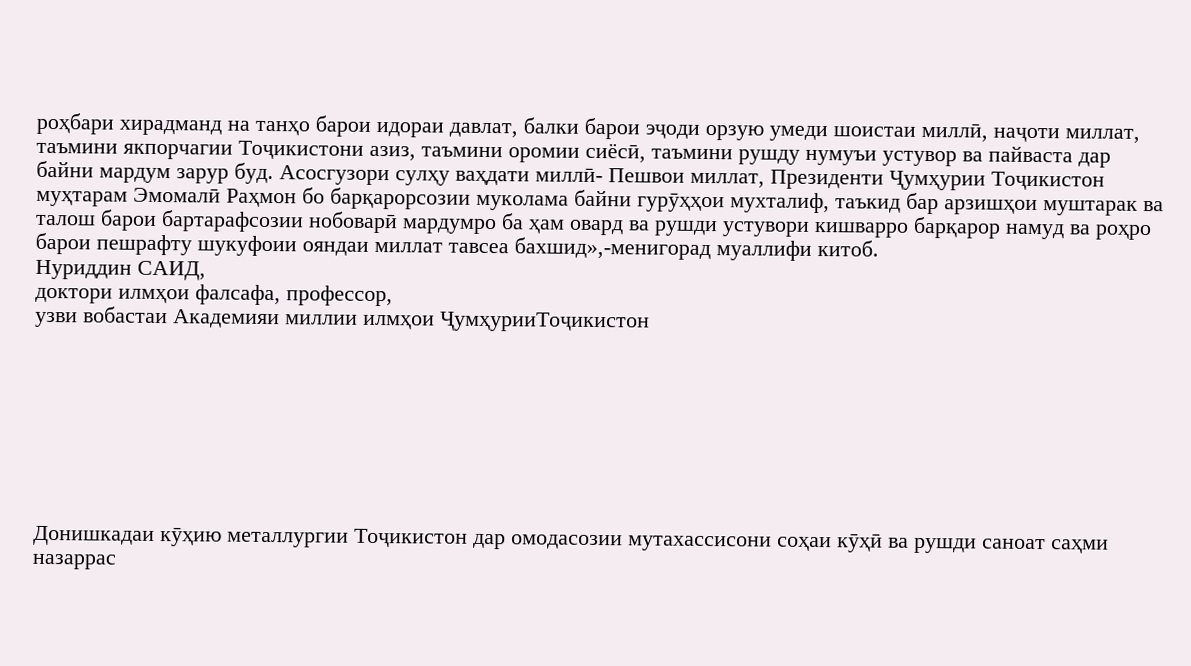роҳбари хирадманд на танҳо барои идораи давлат, балки барои эҷоди орзую умеди шоистаи миллӣ, наҷоти миллат, таъмини якпорчагии Тоҷикистони азиз, таъмини оромии сиёсӣ, таъмини рушду нумуъи устувор ва пайваста дар байни мардум зарур буд. Асосгузори сулҳу ваҳдати миллӣ- Пешвои миллат, Президенти Ҷумҳурии Тоҷикистон муҳтарам Эмомалӣ Раҳмон бо барқарорсозии муколама байни гурӯҳҳои мухталиф, таъкид бар арзишҳои муштарак ва талош барои бартарафсозии нобоварӣ мардумро ба ҳам овард ва рушди устувори кишварро барқарор намуд ва роҳро барои пешрафту шукуфоии ояндаи миллат тавсеа бахшид»,-менигорад муаллифи китоб.
Нуриддин САИД,
доктори илмҳои фалсафа, профессор,
узви вобастаи Академияи миллии илмҳои ҶумҳурииТоҷикистон








Донишкадаи кӯҳию металлургии Тоҷикистон дар омодасозии мутахассисони соҳаи кӯҳӣ ва рушди саноат саҳми назаррас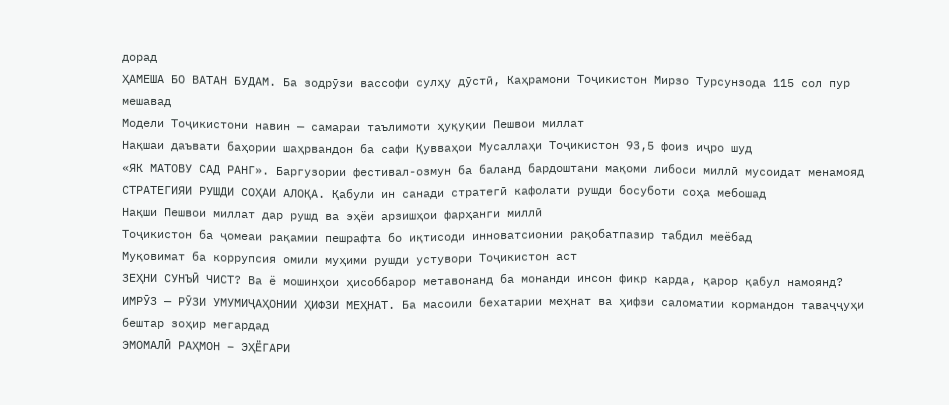дорад
ҲАМЕША БО ВАТАН БУДАМ. Ба зодрӯзи вассофи сулҳу дӯстӣ, Каҳрамони Тоҷикистон Мирзо Турсунзода 115 сол пур мешавад
Модели Тоҷикистони навин — самараи таълимоти ҳуқуқии Пешвои миллат
Нақшаи даъвати баҳории шаҳрвандон ба сафи Қувваҳои Мусаллаҳи Тоҷикистон 93,5 фоиз иҷро шуд
«ЯК МАТОВУ САД РАНГ». Баргузории фестивал-озмун ба баланд бардоштани мақоми либоси миллӣ мусоидат менамояд
СТРАТЕГИЯИ РУШДИ СОҲАИ АЛОҚА. Қабули ин санади стратегӣ кафолати рушди босуботи соҳа мебошад
Нақши Пешвои миллат дар рушд ва эҳёи арзишҳои фарҳанги миллӣ
Тоҷикистон ба ҷомеаи рақамии пешрафта бо иқтисоди инноватсионии рақобатпазир табдил меёбад
Муқовимат ба коррупсия омили муҳими рушди устувори Тоҷикистон аст
ЗЕҲНИ СУНЪӢ ЧИСТ? Ва ё мошинҳои ҳисоббарор метавонанд ба монанди инсон фикр карда, қарор қабул намоянд?
ИМРӮЗ — РӮЗИ УМУМИҶАҲОНИИ ҲИФЗИ МЕҲНАТ. Ба масоили бехатарии меҳнат ва ҳифзи саломатии кормандон таваҷҷуҳи бештар зоҳир мегардад
ЭМОМАЛӢ РАҲМОН – ЭҲЁГАРИ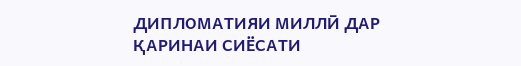ДИПЛОМАТИЯИ МИЛЛӢ ДАР ҚАРИНАИ СИЁСАТИ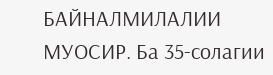БАЙНАЛМИЛАЛИИ МУОСИР. Ба 35-солагии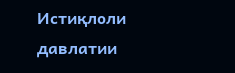Истиқлоли давлатии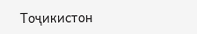Тоҷикистон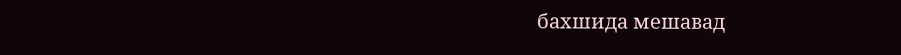бахшида мешавад